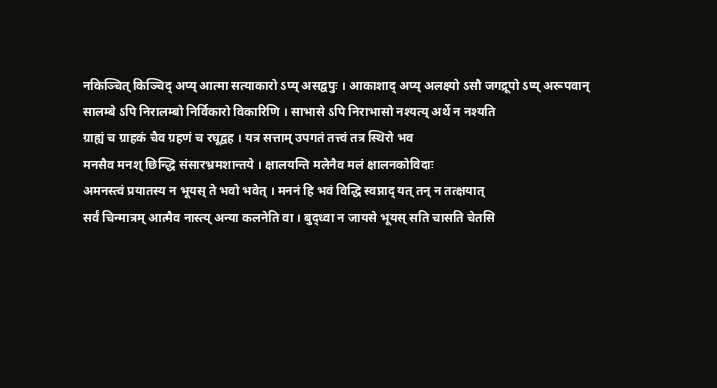नकिञ्चित् किञ्चिद् अप्य् आत्मा सत्याकारो ऽप्य् असद्वपुः । आकाशाद् अप्य् अलक्ष्यो ऽसौ जगद्रूपो ऽप्य् अरूपवान्
सालम्बे ऽपि निरालम्बो निर्विकारो विकारिणि । साभासे ऽपि निराभासो नश्यत्य् अर्थे न नश्यति
ग्राह्यं च ग्राहकं चैव ग्रहणं च रघूद्वह । यत्र सत्ताम् उपगतं तत्त्वं तत्र स्थिरो भव
मनसैव मनश् छिन्द्धि संसारभ्रमशान्तये । क्षालयन्ति मलेनैव मलं क्षालनकोविदाः
अमनस्त्वं प्रयातस्य न भूयस् ते भवो भवेत् । मननं हि भवं विद्धि स्वप्नाद् यत् तन् न तत्क्षयात्
सर्वं चिन्मात्रम् आत्मैव नास्त्य् अन्या कलनेति वा । बुद्ध्वा न जायसे भूयस् सति चासति चेतसि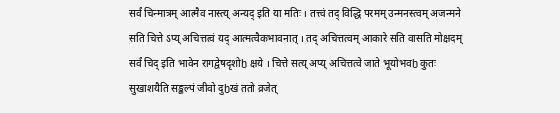सर्वं चिन्मात्रम् आत्मैव नास्त्य् अन्यद् इति या मतिः । तत्त्वं तद् विद्धि परमम् उन्मनस्त्वम् अजन्मने
सति चित्ते ऽप्य् अचित्तत्वं यद् आत्मत्वैकभावनात् । तद् अचित्तत्वम् आकारे सति वासति मोक्षदम्
सर्वं चिद् इति भावेन रागद्वेषदृशोẖ क्षये । चित्ते सत्य् अप्य् अचित्तत्वे जाते भूयोभवẖ कुतः
सुखाशयैति सङ्कल्पं जीवो दुẖखं ततो व्रजेत्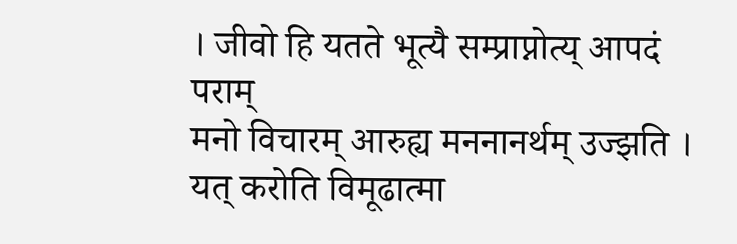। जीवो हि यतते भूत्यै सम्प्राप्नोत्य् आपदं पराम्
मनो विचारम् आरुह्य मननानर्थम् उज्झति । यत् करोति विमूढात्मा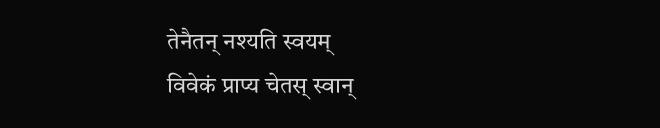तेनैतन् नश्यति स्वयम्
विवेकं प्राप्य चेतस् स्वान्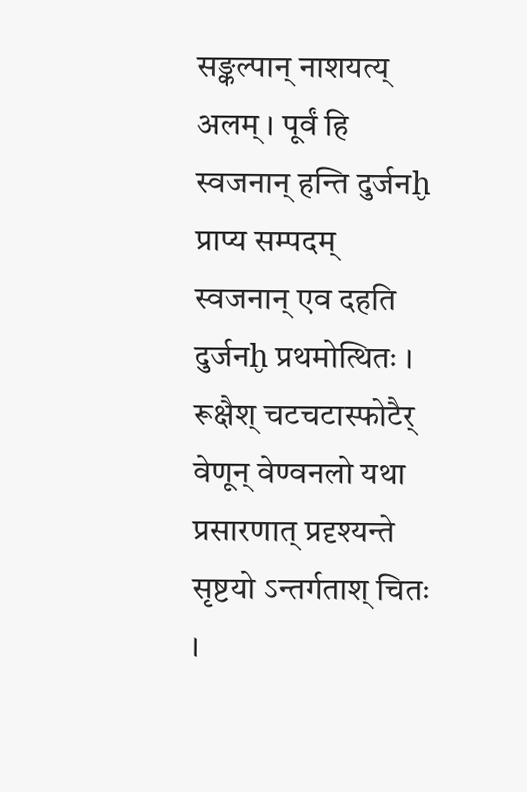सङ्कल्पान् नाशयत्य् अलम् । पूर्वं हि स्वजनान् हन्ति दुर्जनḫ प्राप्य सम्पदम्
स्वजनान् एव दहति दुर्जनḫ प्रथमोत्थितः । रूक्षैश् चटचटास्फोटैर् वेणून् वेण्वनलो यथा
प्रसारणात् प्रदृश्यन्ते सृष्टयो ऽन्तर्गताश् चितः ।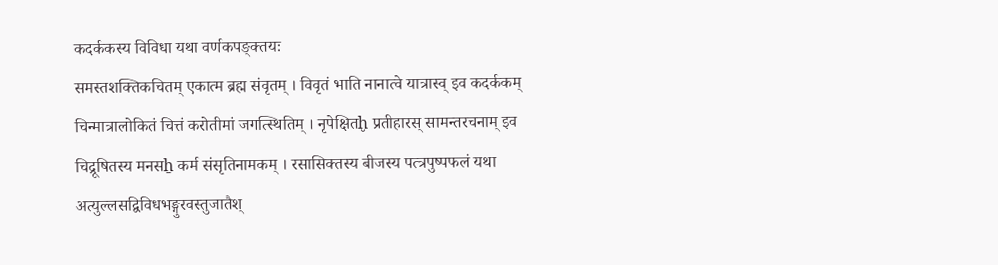कदर्ककस्य विविधा यथा वर्णकपङ्क्तयः
समस्तशक्तिकचितम् एकात्म ब्रह्म संवृतम् । विवृतं भाति नानात्वे यात्रास्व् इव कदर्ककम्
चिन्मात्रालोकितं चित्तं करोतीमां जगत्स्थितिम् । नृपेक्षितḫ प्रतीहारस् सामन्तरचनाम् इव
चिद्रूषितस्य मनसẖ कर्म संसृतिनामकम् । रसासिक्तस्य बीजस्य पत्त्रपुष्पफलं यथा
अत्युल्लसद्विविधभङ्गुरवस्तुजातैश्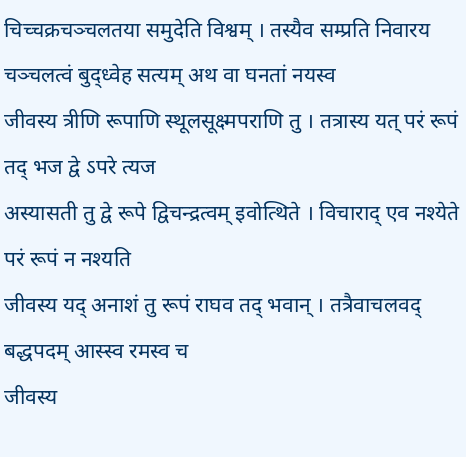चिच्चक्रचञ्चलतया समुदेति विश्वम् । तस्यैव सम्प्रति निवारय चञ्चलत्वं बुद्ध्वेह सत्यम् अथ वा घनतां नयस्व
जीवस्य त्रीणि रूपाणि स्थूलसूक्ष्मपराणि तु । तत्रास्य यत् परं रूपं तद् भज द्वे ऽपरे त्यज
अस्यासती तु द्वे रूपे द्विचन्द्रत्वम् इवोत्थिते । विचाराद् एव नश्येते परं रूपं न नश्यति
जीवस्य यद् अनाशं तु रूपं राघव तद् भवान् । तत्रैवाचलवद् बद्धपदम् आस्स्व रमस्व च
जीवस्य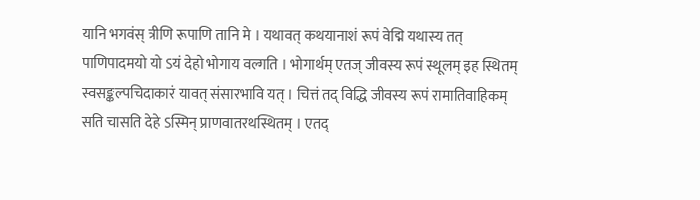यानि भगवंस् त्रीणि रूपाणि तानि मे । यथावत् कथयानाशं रूपं वेद्मि यथास्य तत्
पाणिपादमयो यो ऽयं देहो भोगाय वल्गति । भोगार्थम् एतज् जीवस्य रूपं स्थूलम् इह स्थितम्
स्वसङ्कल्पचिदाकारं यावत् संसारभावि यत् । चित्तं तद् विद्धि जीवस्य रूपं रामातिवाहिकम्
सति चासति देहे ऽस्मिन् प्राणवातरथस्थितम् । एतद्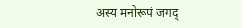अस्य मनोरूपं जगद्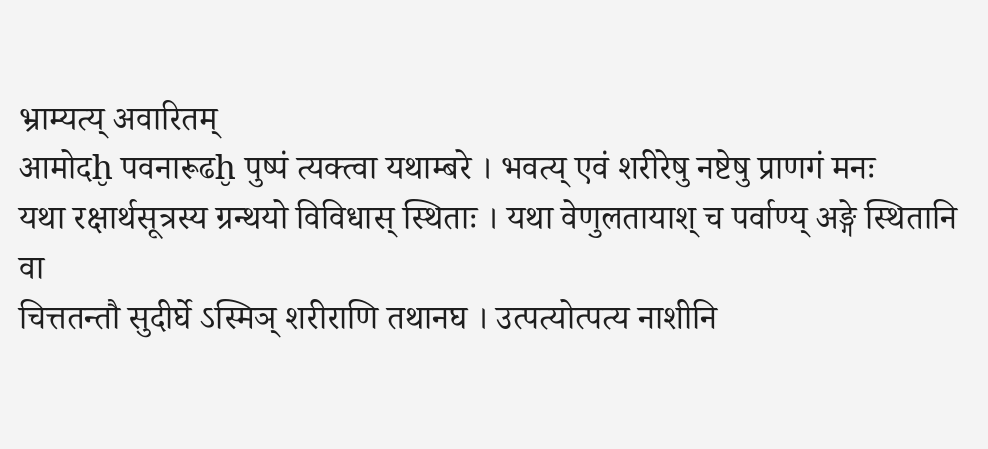भ्राम्यत्य् अवारितम्
आमोदḫ पवनारूढḫ पुष्पं त्यक्त्वा यथाम्बरे । भवत्य् एवं शरीरेषु नष्टेषु प्राणगं मनः
यथा रक्षार्थसूत्रस्य ग्रन्थयो विविधास् स्थिताः । यथा वेणुलतायाश् च पर्वाण्य् अङ्गे स्थितानि वा
चित्ततन्तौ सुदीर्घे ऽस्मिञ् शरीराणि तथानघ । उत्पत्योत्पत्य नाशीनि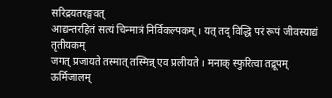सरिद्रयतरङ्गवत्
आद्यन्तरहितं सत्यं चिन्मात्रं निर्विकल्पकम् । यत् तद् विद्धि परं रूपं जीवस्याद्यं तृतीयकम्
जगत् प्रजायते तस्मात् तस्मिन्न् एव प्रलीयते । मनाक् स्फुरित्वा तद्रूपम् ऊर्मिजालम्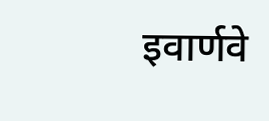इवार्णवे